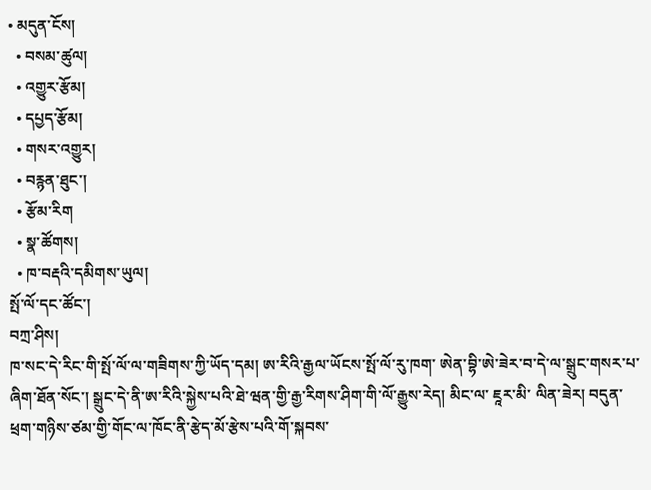• མདུན་ངོས།
  • བསམ་ཚུལ།
  • འགྱུར་རྩོམ།
  • དཔྱད་རྩོམ།
  • གསར་འགྱུར།
  • བརྙན་ཐུང་།
  • རྩོམ་རིག
  • སྣ་ཚོགས།
  • ཁ་བརྡའི་དམིགས་ཡུལ།
སྤོ་ལོ་དང་ཚོང་།
བཀྲ་ཤིས།
ཁ་སང་དེ་རིང་གི་སྤོ་ལོ་ལ་གཟིགས་ཀྱི་ཡོད་དམ། ཨ་རིའི་རྒྱལ་ཡོངས་སྤོ་ལོ་རུ་ཁག་ ཨེན་བྷི་ཨེ་ཟེར་བ་དེ་ལ་སྒྲུང་གསར་པ་ཞིག་ཐོན་སོང་། སྒྲུང་དེ་ནི་ཨ་རིའི་སྐྱེས་པའི་ཐེ་ཝན་གྱི་རྒྱ་རིགས་ཤིག་གི་ལོ་རྒྱུས་རེད། མིང་ལ་ ཇཱར་མི་ ལིན་ཟེར། བདུན་ཕྲག་གཉིས་ཙམ་གྱི་གོང་ལ་ཁོང་ནི་རྩེད་མོ་རྩེས་པའི་གོ་སྐབས་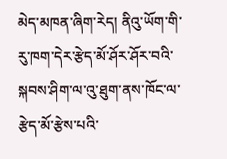མེད་མཁན་ཞིག་རེད། ནིའུ་ཡོག་གི་རུ་ཁག་དེར་རྩེད་མོ་ཤོར་ཤོར་བའི་སྐབས་ཤིག་ལ་འུ་ཐུག་ནས་ཁོང་ལ་རྩེད་མོ་རྩེས་པའི་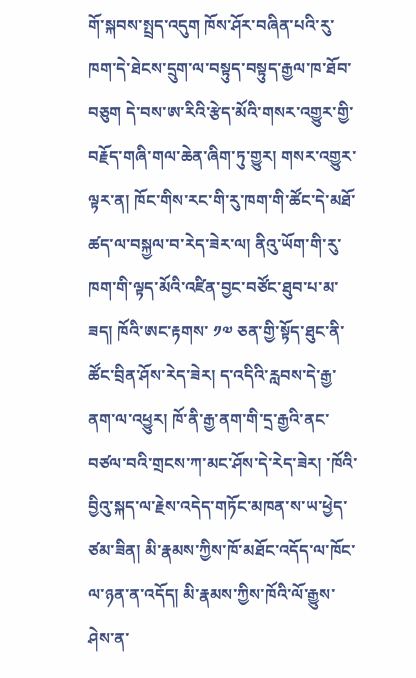གོ་སྐབས་སྤྲད་འདུག ཁོས་ཤོར་བཞིན་པའི་རུ་ཁག་དེ་ཐེངས་དྲུག་ལ་བསྟུད་བསྟུད་རྒྱལ་ཁ་ཐོབ་བཅུག དེ་བས་ཨ་རིའི་རྩེད་མོའི་གསར་འགྱུར་གྱི་བརྗོད་གཞི་གལ་ཆེན་ཞིག་ཏུ་གྱུར། གསར་འགྱུར་ལྟར་ན། ཁོང་གིས་རང་གི་རུ་ཁག་གི་ཚོང་དེ་མཐོ་ཚད་ལ་བསྐྱལ་བ་རེད་ཟེར་ལ། ནིའུ་ཡོག་གི་རུ་ཁག་གི་ལྟད་མོའི་འཛིན་བྱང་བཙོང་ཐུབ་པ་མ་ཟད། ཁོའི་ཨང་རྟགས་ ༡༧ ཅན་གྱི་སྟོད་ཐུང་ནི་ཚོང་བྲིན་ཤོས་རེད་ཟེར། ད་འདིའི་རླབས་དེ་རྒྱ་ནག་ལ་འཕྱུར། ཁོ་ནི་རྒྱ་ནག་གི་དྲ་རྒྱའི་ནང་བཙལ་བའི་གྲངས་ཀ་མང་ཤོས་དེ་རེད་ཟེར། ་ཁོའི་བྱིའུ་སྐད་ལ་རྗེས་འདེད་གཏོང་མཁན་ས་ཡ་ཕྱེད་ཙམ་ཟིན། མི་རྣམས་ཀྱིས་ཁོ་མཐོང་འདོད་ལ་ཁོང་ལ་ཉན་ན་འདོད། མི་རྣམས་ཀྱིས་ཁོའི་ལོ་རྒྱུས་ཤེས་ན་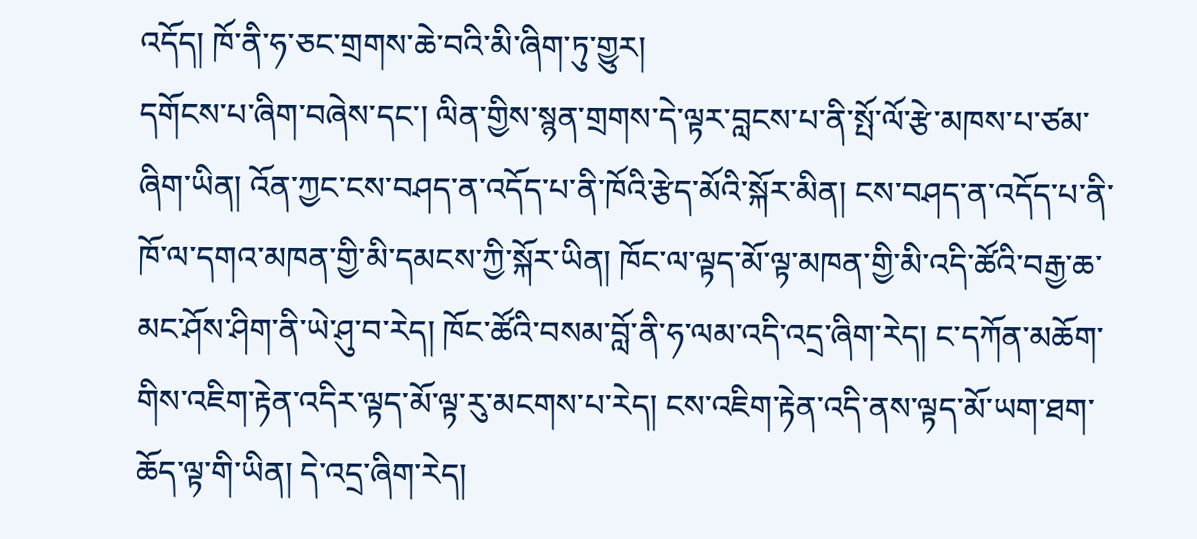འདོད། ཁོ་ནི་ཧ་ཅང་གྲགས་ཆེ་བའི་མི་ཞིག་ཏུ་གྱུར།
དགོངས་པ་ཞིག་བཞེས་དང་། ལིན་གྱིས་སྙན་གྲགས་དེ་ལྟར་བླངས་པ་ནི་སྤོ་ལོ་རྩེ་མཁས་པ་ཙམ་ཞིག་ཡིན། འོན་ཀྱང་ངས་བཤད་ན་འདོད་པ་ནི་ཁོའི་རྩེད་མོའི་སྐོར་མིན། ངས་བཤད་ན་འདོད་པ་ནི་ཁོ་ལ་དགའ་མཁན་གྱི་མི་དམངས་ཀྱི་སྐོར་ཡིན། ཁོང་ལ་ལྟད་མོ་ལྟ་མཁན་གྱི་མི་འདི་ཚོའི་བརྒྱ་ཆ་མང་ཤོས་ཤིག་ནི་ཡེ་ཤུ་བ་རེད། ཁོང་ཚོའི་བསམ་བློ་ནི་ཧ་ལམ་འདི་འདྲ་ཞིག་རེད། ང་དཀོན་མཆོག་གིས་འཇིག་རྟེན་འདིར་ལྟད་མོ་ལྟ་རུ་མངགས་པ་རེད། ངས་འཇིག་རྟེན་འདི་ནས་ལྟད་མོ་ཡག་ཐག་ཆོད་ལྟ་གི་ཡིན། དེ་འདྲ་ཞིག་རེད།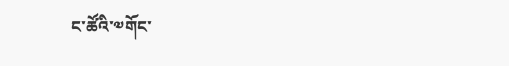ང་ཚོའི་༧གོང་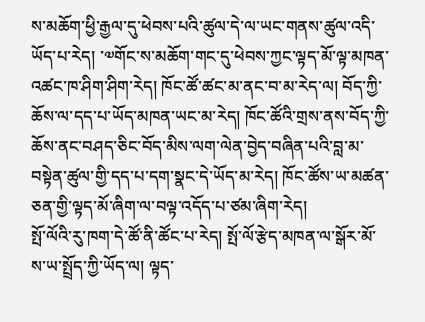ས་མཆོག་ཕྱི་རྒྱལ་དུ་ཕེབས་པའི་ཚུལ་དེ་ལ་ཡང་གནས་ཚུལ་འདི་ཡོད་པ་རེད། ་༧གོང་ས་མཆོག་གང་དུ་ཕེབས་ཀྱང་ལྟད་མོ་ལྟ་མཁན་འཚང་ཁ་ཤིག་ཤིག་རེད། ཁོང་ཚོ་ཚང་མ་ནང་བ་མ་རེད་ལ། བོད་ཀྱི་ཆོས་ལ་དད་པ་ཡོད་མཁན་ཡང་མ་རེད། ཁོང་ཚོའི་གྲས་ནས་བོད་ཀྱི་ཆོས་ནང་བཤད་ཅིང་བོད་མིས་ལག་ལེན་བྱེད་བཞིན་པའི་བླ་མ་བསྟེན་ཚུལ་གྱི་དད་པ་དག་སྣང་དེ་ཡོད་མ་རེད། ཁོང་ཚོས་ཡ་མཚན་ཅན་གྱི་ལྟད་མོ་ཞིག་ལ་བལྟ་འདོད་པ་ཙམ་ཞིག་རེད།
སྤོ་ལོའི་རུ་ཁག་དེ་ཚོ་ནི་ཚོང་པ་རེད། སྤོ་ལོ་རྩེད་མཁན་ལ་སྒོར་མོ་ས་ཡ་སྤྲོད་ཀྱི་ཡོད་ལ། ལྟད་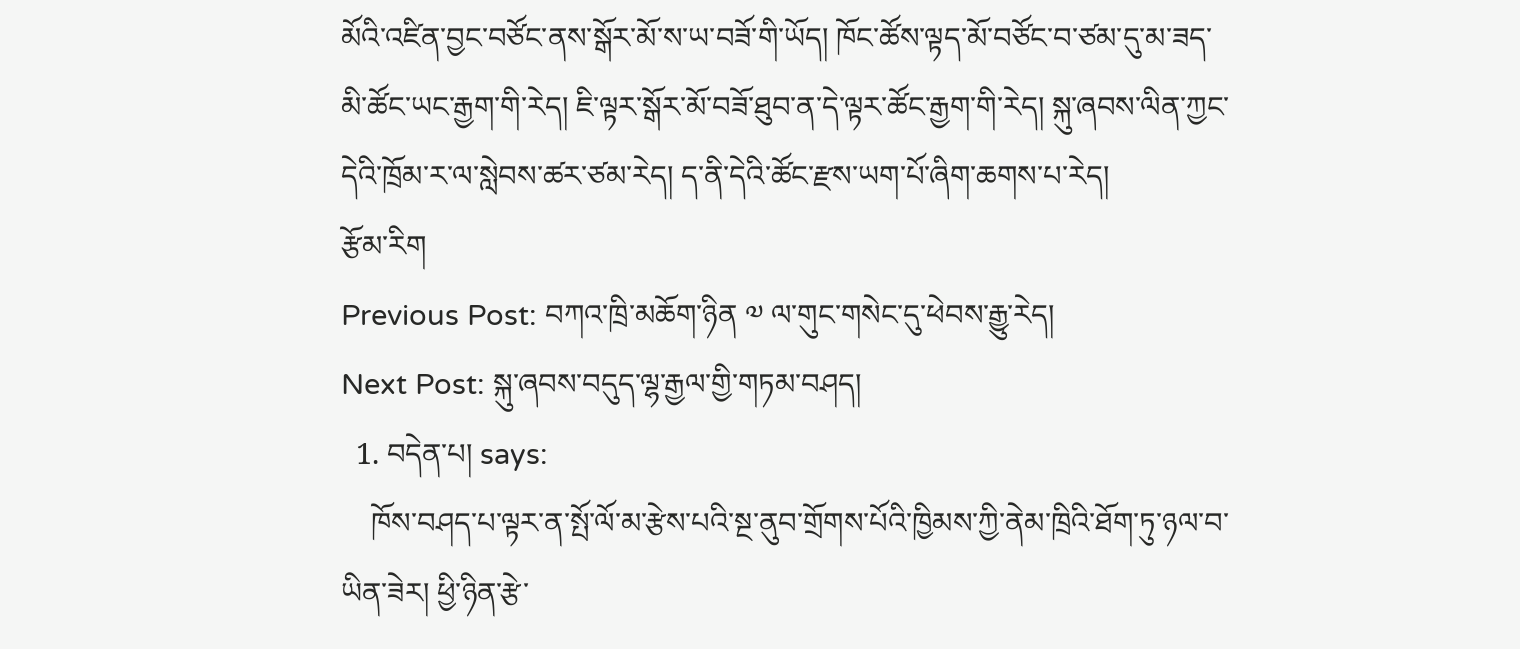མོའི་འཛིན་བྱང་བཙོང་ནས་སྒོར་མོ་ས་ཡ་བཟོ་གི་ཡོད། ཁོང་ཚོས་ལྟད་མོ་བཙོང་བ་ཙམ་དུ་མ་ཟད་མི་ཚོང་ཡང་རྒྱག་གི་རེད། ཇི་ལྟར་སྒོར་མོ་བཟོ་ཐུབ་ན་དེ་ལྟར་ཚོང་རྒྱག་གི་རེད། སྐུ་ཞབས་ལིན་ཀྱང་དེའི་ཁྲོམ་ར་ལ་སླེབས་ཚར་ཙམ་རེད། ད་ནི་དེའི་ཚོང་རྫས་ཡག་པོ་ཞིག་ཆགས་པ་རེད།
རྩོམ་རིག
Previous Post: བཀའ་ཁྲི་མཆོག་ཉིན ༧ ལ་གུང་གསེང་དུ་ཕེབས་རྒྱུ་རེད།
Next Post: སྐུ་ཞབས་བདུད་ལྷ་རྒྱལ་གྱི་གཏམ་བཤད།
  1. བདེན་པ། says:
    ཁོས་བཤད་པ་ལྟར་ན་སྤོ་ལོ་མ་རྩེས་པའི་སྔ་ནུབ་གྲོགས་པོའི་ཁྱིམས་ཀྱི་ནེམ་ཁྲིའི་ཐོག་ཏུ་ཉལ་བ་ཡིན་ཟེར། ཕྱི་ཉིན་རྩེ་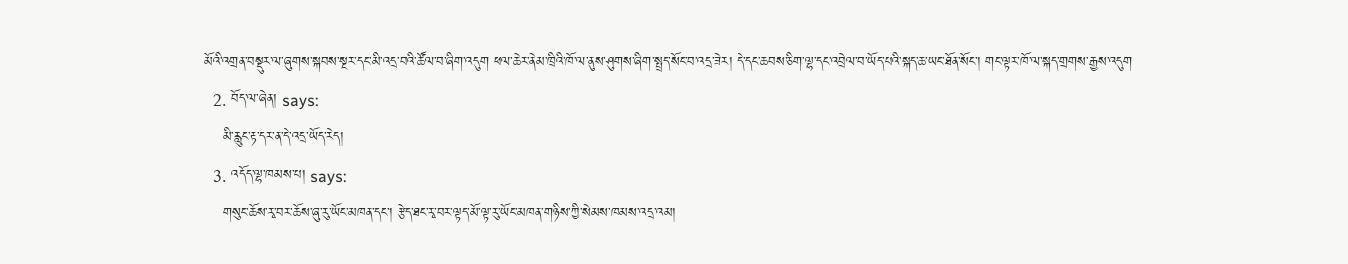མོའི་འགྲན་བསྡུར་ལ་ཞུགས་སྐབས་སྔར་དང་མི་འདྲ་བའི་ཚོལ་བ་ཞིག་འདུག ཕལ་ཆེར་ནེམ་ཁྲིའི་ཁོ་ལ་ནུས་ཤུགས་ཞིག་སྤྲད་སོང་བ་འདྲ་ཟེར། དེ་དང་ཆབས་ཅིག་ལྷ་དང་འབྲེལ་བ་ཡོད་པའི་སྐད་ཆ་ཡང་ཐོན་སོང་། གང་ལྟར་ཁོ་ལ་སྐད་གྲགས་རྒྱས་འདུག
  2. བོད་ལ་ཞེན། says:
    མི་རླུང་རྟ་དར་ན་དེ་འདྲ་ཡོད་རེད།
  3. འདོད་ལྷ་ཁམས་པ། says:
    གསུང་ཆོས་རྭ་བར་ཆོས་ཞུ་རུ་ཡོང་མཁན་དང་། རྩེད་ཐང་རྭ་བར་ལྟད་མོ་ལྟ་རུ་ཡོང་མཁན་གཉིས་ཀྱི་སེམས་ཁམས་འདྲ་འམ།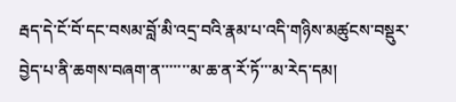རྦད་དེ་ངོ་བོ་དང་བསམ་བློ་མི་འདྲ་བའི་རྣམ་པ་འདི་གཉིས་མཚུངས་བསྡུར་བྱེད་པ་ནི་ཆགས་བཞག་ན་་་་་་་མ་ཆ་ན་རོ་ཏོ་་་མ་རེད་དམ།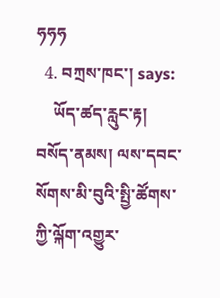ཧཧཧ
  4. བཀྲས་ཁང་། says:
    ཡོད་ཚད་རླུང་རྟ། བསོད་ནམས། ལས་དབང་སོགས་མི་བུའི་སྤྱི་ཚོགས་ཀྱི་ལྐོག་འགྱུར་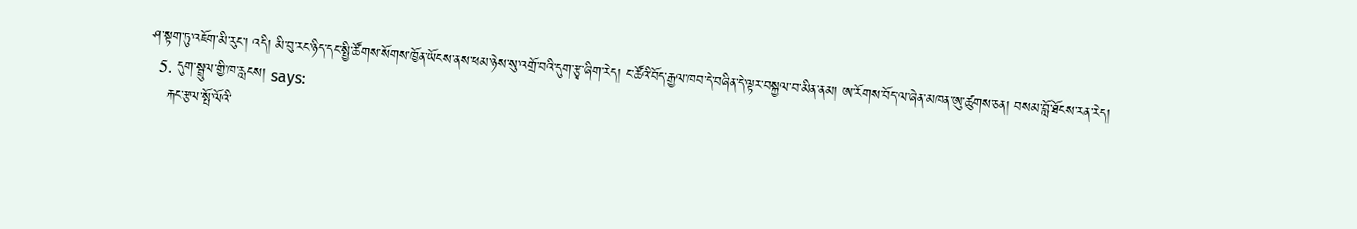ཤ་སྟག་ཏུ་འཇོག་མི་རུང་། འདི། མི་བུ་རང་ཉིད་དང་སྤྱི་ཚོགས་སོགས་ཁྱོན་ཡོངས་ནས་ཕམ་ཉེས་སུ་འགྲོ་བའི་དུག་རྩྭ་ཞིག་རེད། ང་ཚོའི་བོད་རྒྱལ་ཁབ་དེ་བཞིན་དེ་ལྟར་བསྐྱལ་བ་མིན་ནམ། ཨ་རོགས་བོད་ལ་ཞེན་མཁན་ཨུ་ཚུགས་ཅན། བསམ་བློ་ཐོངས་རན་རེད།
  5. དུག་སྦྲུལ་གྱི་ཁ་རླངས། says:
    རྐང་རྩལ་སྤོ་ལོའི་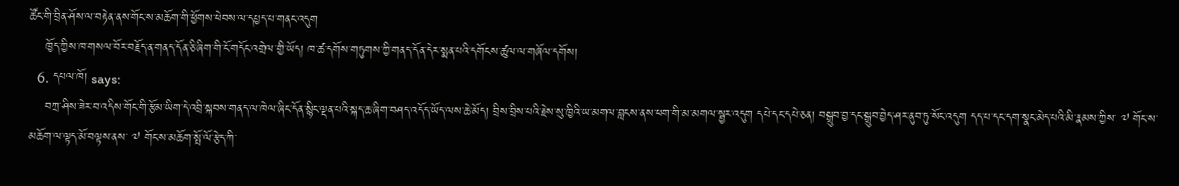ཚོང་གི་བྲིན་ཤོས་ལ་བརྟེན་ནས་གོང་ས་མཆོག་གི་ཕྱོགས་ཕེབས་ལ་དཔྱད་པ་གནང་འདུག
    ཁྱོད་ཀྱིས་ཁ་གསལ་བོར་བརྗོད་ན་གནད་དོན་ཅི་ཞིག་གི་ངོ་གདོང་འགྲེལ་གྱི་ཡོད། ཁ་ཚ་དགོས་གཏུགས་ཀྱི་གནད་དོན་དེར་སྨན་པའི་དགོངས་ཚུལ་ལ་གཞོལ་དགོས།
  6. དཔལ་ཁོ། says:
    བཀྲ་ཤིས་ཟེར་བ་འདིས་གོང་གི་རྩོམ་ཡིག་དེ་འབྲི་སྐབས་གནད་ལ་ཁེལ་ཞིང་དོན་སྙིང་ལྡན་པའི་སྐད་ཆ་ཞིག་བཤད་འདོད་ཡོད་ལས་ཆེ་མོད། བྲིས་བྲིས་པའི་རྗེས་སུ་ཁྱིའི་ཡ་མགལ་བླངས་ནས་ཕག་གི་མ་མགལ་སྦྱར་འདུག དཔེ་དང་དཔེ་ཅན། བསྒྲུབ་བྱ་དང་སྒྲུབ་བྱེད་ཤར་ནུབ་ཏུ་སོང་འདུག དད་པ་དང་དག་སྣང་མེད་པའི་མི་རྣམས་ཀྱིས་ ༧ གོང་ས་མཆོག་ལ་ལྟད་མོ་བལྟས་ནས་ ༧ གོང་ས་མཆོག་སྤོ་ལོ་རྩེད་ཀི་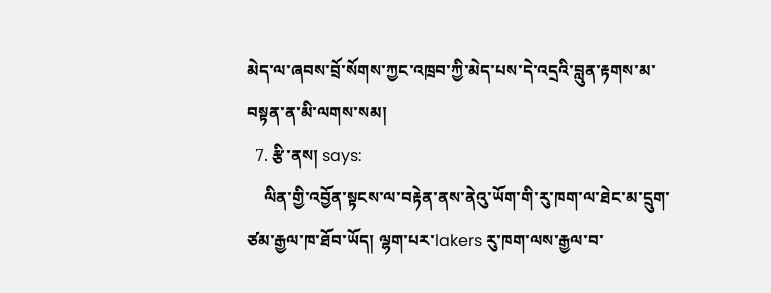མེད་ལ་ཞབས་བྲོ་སོགས་ཀྱང་འཁྲབ་ཀྱི་མེད་པས་དེ་འདྲའི་བླུན་རྟགས་མ་བསྟན་ན་མི་ལགས་སམ།
  7. རྩི་ནས། says:
    ལིན་གྱི་འབྱོན་སྟངས་ལ་བརྟེན་ནས་ནེའུ་ཡོག་གི་རུ་ཁག་ལ་ཐེང་མ་དྲུག་ཙམ་རྒྱལ་ཁ་ཐོབ་ཡོད། ལྷག་པར་lakers རུ་ཁག་ལས་རྒྱལ་བ་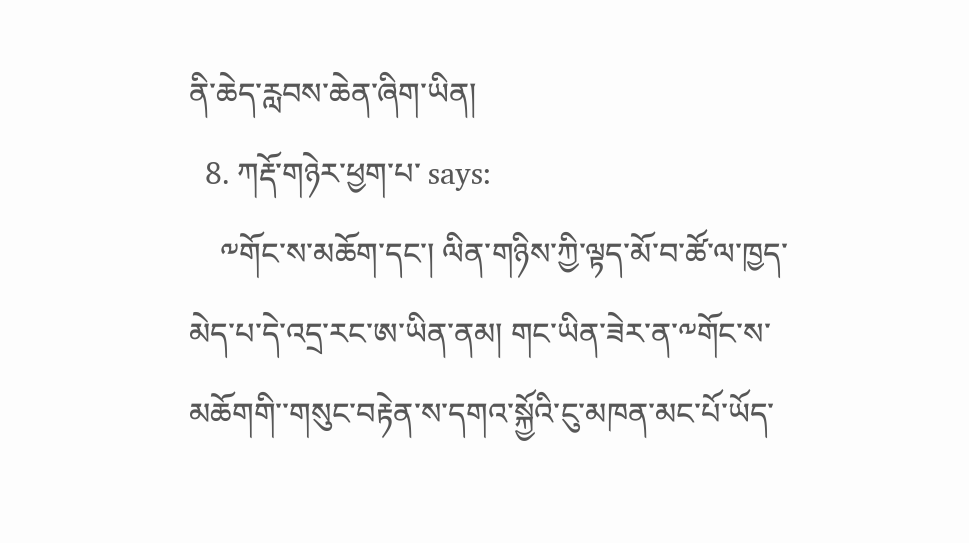ནི་ཆེད་རླབས་ཆེན་ཞིག་ཡིན།
  8. ཀརྡོ་གཉེར་ཕྱག་པ་ says:
    ༸གོང་ས་མཆོག་དང་། ལིན་གཉིས་ཀྱི་ལྟད་མོ་བ་ཚོ་ལ་ཁྱད་མེད་པ་དེ་འདྲ་རང་ཨ་ཡིན་ནམ། གང་ཡིན་ཟེར་ན་༸གོང་ས་མཆོགགི་་གསུང་བརྟེན་ས་དགའ་སྐྱོའི་ངུ་མཁན་མང་པོ་ཡོད་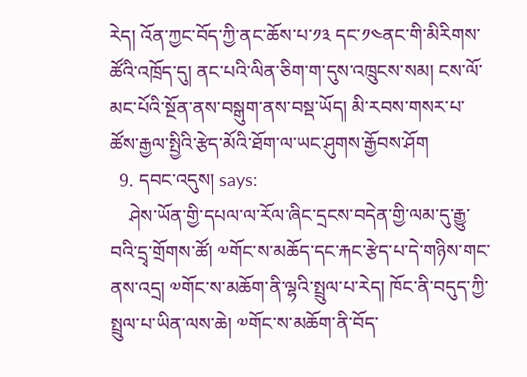རེད། འོན་ཀྱང་བོད་ཀྱི་ནང་ཆོས་པ་༡༣ དང་༡༤ནང་གི་མིརིགས་ཚོའི་འཁྲོད་དུ། ནང་པའི་ལིན་ཅིག་ག་དུས་འཁྲུངས་སམ། ངས་ལོ་མང་པོའི་སྔོན་ནས་བསྒུག་ནས་བསྡ་ཡོད། མི་རབས་གསར་པ་ཚོས་རྒྱལ་སྤྱིའི་རྩེད་མོའི་ཐོག་ལ་ཡང་ཤུགས་རྒྱོབས་ཤོག
  9. དབང་འདུས། says:
    ཤེས་ཡོན་གྱི་དཔལ་ལ་རོལ་ཞིང་དྲངས་བདེན་གྱི་ལམ་དུ་རྒྱུ་བའི་དྲྭ་གྲོགས་ཚོ། ༧གོང་ས་མཆོད་དང་རྐང་རྩེད་པ་དེ་གཉིས་གང་ནས་འདྲ། ༧གོང་ས་མཆོག་ནི་ལྷའི་སྤྲུལ་པ་རེད། ཁོང་ནི་བདུད་ཀྱི་སྤྲུལ་པ་ཡིན་ལས་ཆེ། ༧གོང་ས་མཆོག་ནི་བོད་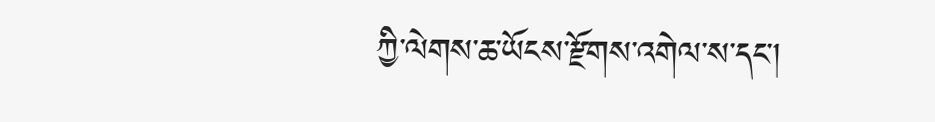ཀྱི་ལེགས་ཆ་ཡོངས་རྫོགས་འགེལ་ས་དང་།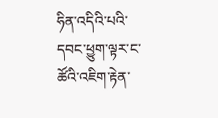ཧིན་འདིའི་པའི་དབང་ཕྱུག་ལྟར་ང་ཚོའི་འཇིག་རྟེན་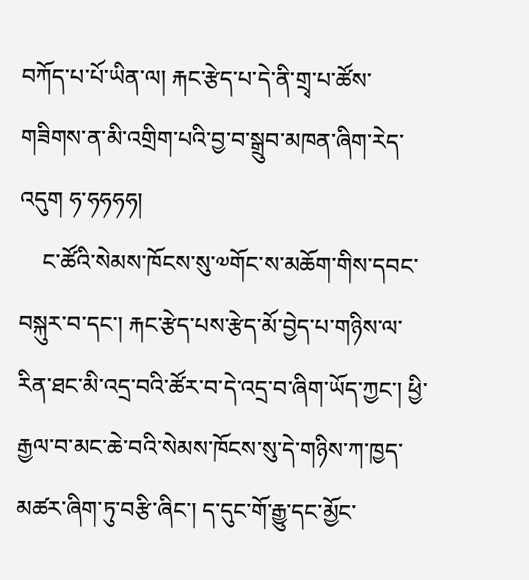བཀོད་པ་པོ་ཡིན་ལ། རྐང་རྩེད་པ་དེ་ནི་གྲྭ་པ་ཚོས་གཟིགས་ན་མི་འགྲིག་པའི་བྱ་བ་སྒྲུབ་མཁན་ཞིག་རེད་འདུག ཧ་ཧཧཧཧ།
    ང་ཚོའི་སེམས་ཁོངས་སུ་༧གོང་ས་མཆོག་གིས་དབང་བསྐུར་བ་དང་། རྐང་རྩེད་པས་རྩེད་མོ་བྱེད་པ་གཉིས་ལ་རིན་ཐང་མི་འདྲ་བའི་ཚོར་བ་དེ་འདྲ་བ་ཞིག་ཡོད་ཀྱང་། ཕྱི་རྒྱལ་བ་མང་ཆེ་བའི་སེམས་ཁོངས་སུ་དེ་གཉིས་ཀ་ཁྱད་མཚར་ཞིག་ཏུ་བརྩི་ཞིང་། ད་དུང་གོ་རྒྱུ་དང་མྱོང་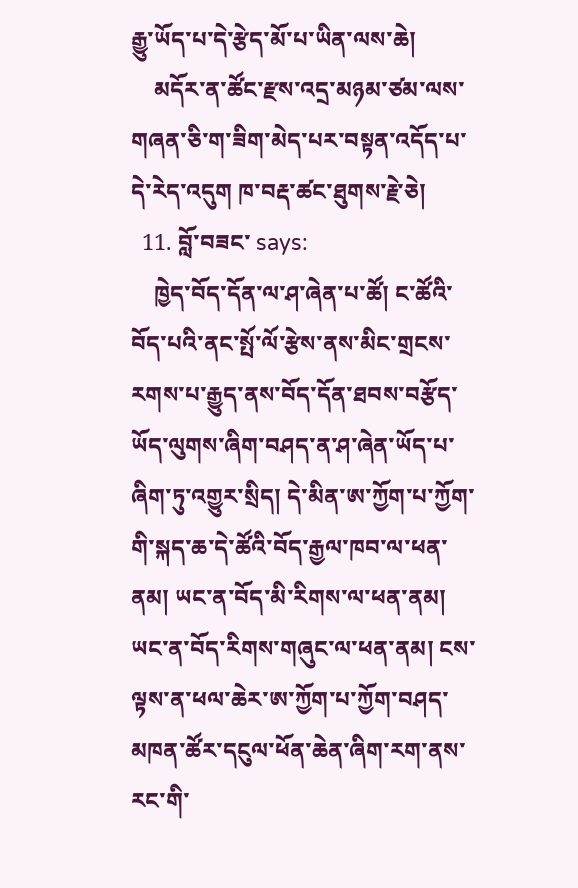རྒྱུ་ཡོད་པ་དེ་རྩེད་མོ་པ་ཡིན་ལས་ཆེ།
    མདོར་ན་ཚོང་རྫས་འདྲ་མཉམ་ཙམ་ལས་གཞན་ཅི་ག་ཟིག་མེད་པར་བསྟན་འདོད་པ་དེ་རེད་འདུག ཁ་བརྡ་ཚང་ཐུགས་རྗེ་ཅེ།
  11. བློ་བཟང་ says:
    ཁྱེད་བོད་དོན་ལ་ཤ་ཞེན་པ་ཚོ། ང་ཚོའི་བོད་པའི་ནང་སྤོ་ལོ་རྩེས་ནས་མིང་གྲངས་རགས་པ་རྒྱུད་ནས་བོད་དོན་ཐབས་བརྩོད་ཡོད་ལུགས་ཞིག་བཤད་ན་ཤ་ཞེན་ཡོད་པ་ཞིག་ཏུ་འགྱུར་སྲིད། དེ་མིན་ཨ་ཀྱོག་པ་ཀྱོག་གི་སྐད་ཆ་དེ་ཚོའི་བོད་རྒྱལ་ཁབ་ལ་ཕན་ནམ། ཡང་ན་བོད་མི་རིགས་ལ་ཕན་ནམ། ཡང་ན་བོད་རིགས་གཞུང་ལ་ཕན་ནམ། ངས་ལྟས་ན་ཕལ་ཆེར་ཨ་ཀྱོག་པ་ཀྱོག་བཤད་མཁན་ཚོར་དངུལ་ཕོན་ཆེན་ཞིག་རག་ནས་རང་གི་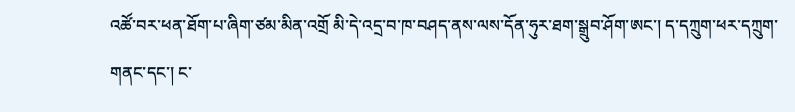འཚོ་བར་ཕན་ཐོག་པ་ཞིག་ཙམ་མིན་འགྲོ མི་དེ་འདྲ་བ་ཁ་བཤད་ནས་ལས་དོན་ཧུར་ཐག་སྒྲུབ་ཤོག་ཨང་། ད་དཀྲུག་ཕར་དཀྲུག་གནང་དང་། ང་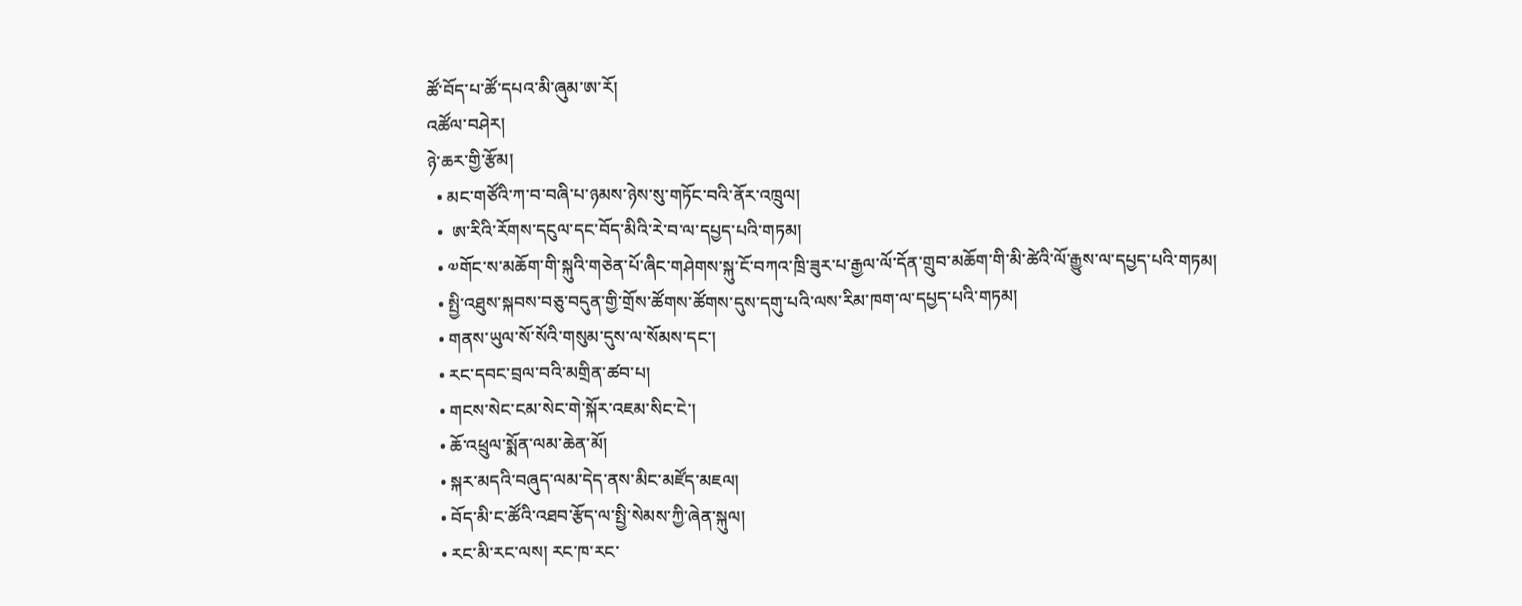ཚོ་བོད་པ་ཚོ་དཔའ་མི་ཞུམ་ཨ་རོ།
འཚོལ་བཤེར།
ཉེ་ཆར་གྱི་རྩོམ།
  • མང་གཙོའི་ཀ་བ་བཞི་པ་ཉམས་ཉེས་སུ་གཏོང་བའི་ནོར་འཁྲུལ།
  •  ཨ་རིའི་རོགས་དངུལ་དང་བོད་མིའི་རེ་བ་ལ་དཔྱད་པའི་གཏམ།
  • ༧གོང་ས་མཆོག་གི་སྐུའི་གཅེན་པོ་ཞིང་གཤེགས་སྐུ་ངོ་བཀའ་ཁྲི་ཟུར་པ་རྒྱལ་ལོ་དོན་གྲུབ་མཆོག་གི་མི་ཚེའི་ལོ་རྒྱུས་ལ་དཔྱད་པའི་གཏམ།
  • སྤྱི་འཐུས་སྐབས་བཅུ་བདུན་གྱི་གྲོས་ཚོགས་ཚོགས་དུས་དགུ་པའི་ལས་རིམ་ཁག་ལ་དཔྱད་པའི་གཏམ།
  • གནས་ཡུལ་སོ་སོའི་གསུམ་དུས་ལ་སོམས་དང་།
  • རང་དབང་བྲལ་བའི་མགྲིན་ཚབ་པ།
  • གངས་སེང་ངམ་སེང་གེ་སྐོར་འཇམ་སིང་ངེ་།
  • ཆོ་འཕྲུལ་སྨོན་ལམ་ཆེན་མོ།
  • སྐར་མདའི་བཞུད་ལམ་དེད་ནས་མིང་མཛོད་མཇལ།
  • བོད་མི་ང་ཚོའི་འཐབ་རྩོད་ལ་སྤྱི་སེམས་ཀྱི་ཞེན་སྐུལ།
  • རང་མི་རང་ལས། རང་ཁ་རང་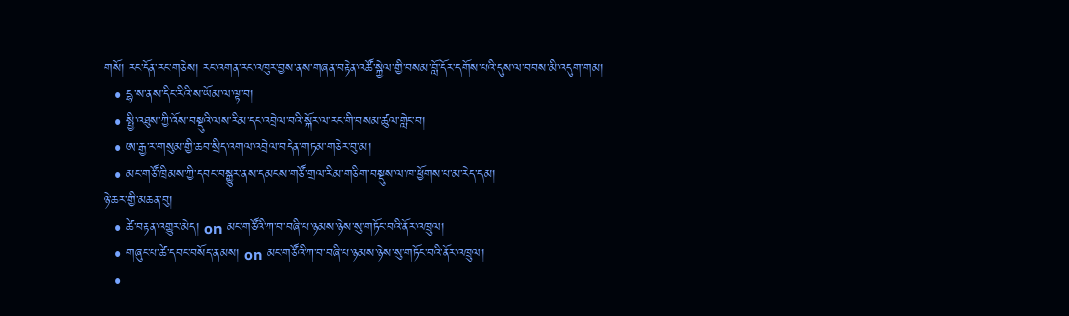གསོ། རང་དོན་རང་གཅེས། རང་འགན་རང་འཁུར་བྱས་ནས་གཞན་བརྟེན་འཚོ་སྐྱེལ་གྱི་བསམ་བློ་དོར་དགོས་པའི་དུས་ལ་བབས་མི་འདུག་གམ།
  • དྷ་ས་ནས་དིང་རིའི་ས་ཡོམ་ལ་ལྟ་བ།
  • སྤྱི་འཐུས་ཀྱི་འོས་བསྡུའི་ལས་རིམ་དང་འབྲེལ་བའི་སྐོར་ལ་རང་གི་བསམ་ཚུལ་གླེང་བ།
  • ཨ་རྒྱ་ར་གསུམ་གྱི་ཆབ་སྲིད་འགལ་འབྲེལ་བདེན་གཏམ་གཅེར་བུ་མ།
  • མང་གཙོ་ཁྲིམས་ཀྱི་དབང་བསྒྱུར་ནས་དམངས་གཙོ་གྲལ་རིམ་གཅིག་བསྡུས་ལ་ཁ་ཕྱོགས་པ་མ་རེད་དམ།
ཉེ་ཆར་གྱི་མཆན་བུ།
  • ཚེ་བརྟན་འགྱུར་མེད། on མང་གཙོའི་ཀ་བ་བཞི་པ་ཉམས་ཉེས་སུ་གཏོང་བའི་ནོར་འཁྲུལ།
  • གཞུང་པ་ཚེ་དབང་བསོད་ནམས། on མང་གཙོའི་ཀ་བ་བཞི་པ་ཉམས་ཉེས་སུ་གཏོང་བའི་ནོར་འཁྲུལ།
  •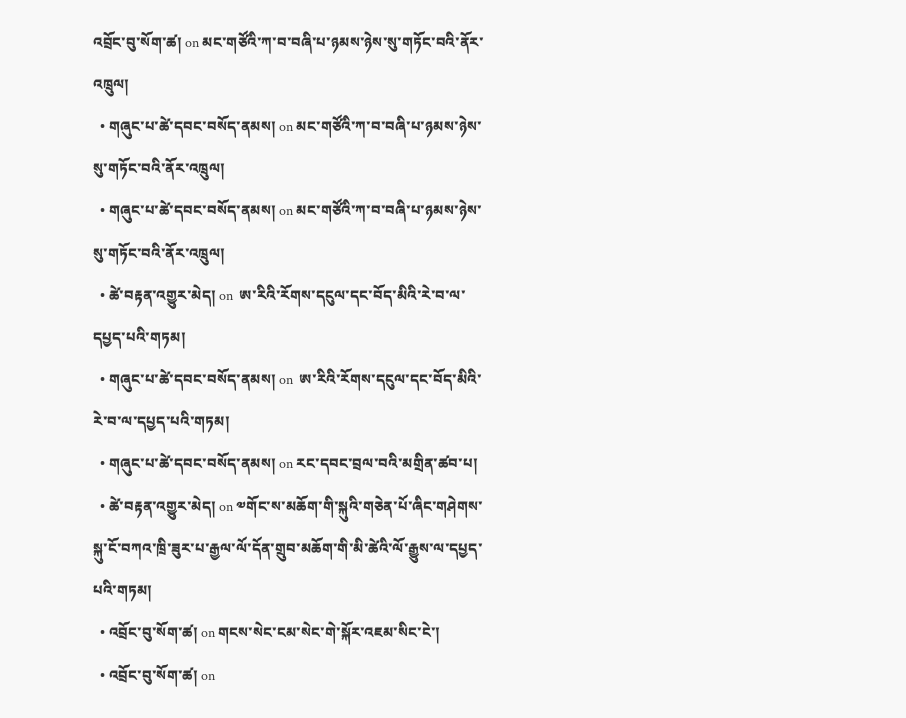འབྲོང་བུ་སོག་ཚ། on མང་གཙོའི་ཀ་བ་བཞི་པ་ཉམས་ཉེས་སུ་གཏོང་བའི་ནོར་འཁྲུལ།
  • གཞུང་པ་ཚེ་དབང་བསོད་ནམས། on མང་གཙོའི་ཀ་བ་བཞི་པ་ཉམས་ཉེས་སུ་གཏོང་བའི་ནོར་འཁྲུལ།
  • གཞུང་པ་ཚེ་དབང་བསོད་ནམས། on མང་གཙོའི་ཀ་བ་བཞི་པ་ཉམས་ཉེས་སུ་གཏོང་བའི་ནོར་འཁྲུལ།
  • ཚེ་བརྟན་འགྱུར་མེད། on  ཨ་རིའི་རོགས་དངུལ་དང་བོད་མིའི་རེ་བ་ལ་དཔྱད་པའི་གཏམ།
  • གཞུང་པ་ཚེ་དབང་བསོད་ནམས། on  ཨ་རིའི་རོགས་དངུལ་དང་བོད་མིའི་རེ་བ་ལ་དཔྱད་པའི་གཏམ།
  • གཞུང་པ་ཚེ་དབང་བསོད་ནམས། on རང་དབང་བྲལ་བའི་མགྲིན་ཚབ་པ།
  • ཚེ་བརྟན་འགྱུར་མེད། on ༧གོང་ས་མཆོག་གི་སྐུའི་གཅེན་པོ་ཞིང་གཤེགས་སྐུ་ངོ་བཀའ་ཁྲི་ཟུར་པ་རྒྱལ་ལོ་དོན་གྲུབ་མཆོག་གི་མི་ཚེའི་ལོ་རྒྱུས་ལ་དཔྱད་པའི་གཏམ།
  • འབྲོང་བུ་སོག་ཚ། on གངས་སེང་ངམ་སེང་གེ་སྐོར་འཇམ་སིང་ངེ་།
  • འབྲོང་བུ་སོག་ཚ། on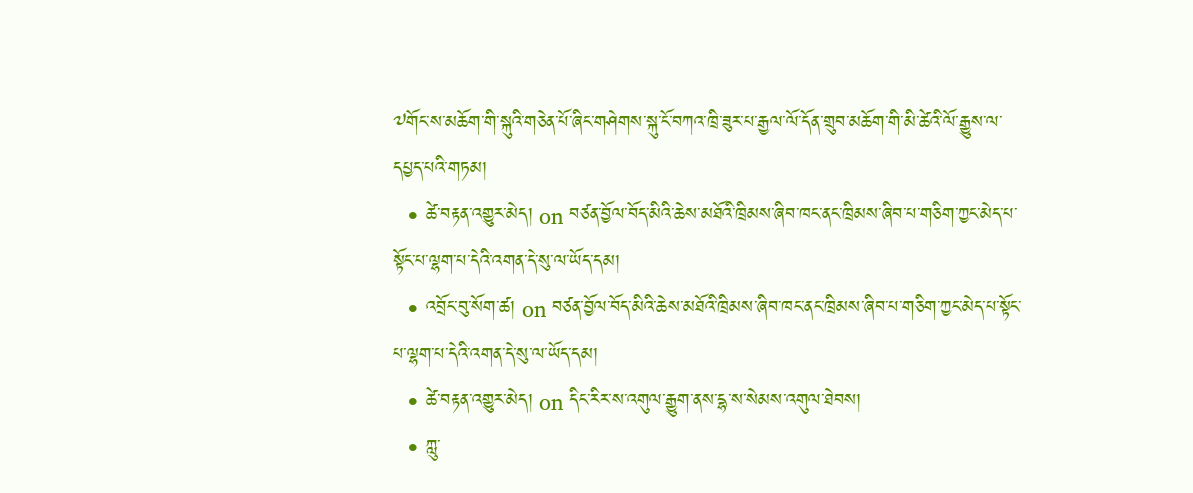༧གོང་ས་མཆོག་གི་སྐུའི་གཅེན་པོ་ཞིང་གཤེགས་སྐུ་ངོ་བཀའ་ཁྲི་ཟུར་པ་རྒྱལ་ལོ་དོན་གྲུབ་མཆོག་གི་མི་ཚེའི་ལོ་རྒྱུས་ལ་དཔྱད་པའི་གཏམ།
  • ཚེ་བརྟན་འགྱུར་མེད། on བཙན་བྱོལ་བོད་མིའི་ཆེས་མཐོའི་ཁྲིམས་ཞིབ་ཁང་ནང་ཁྲིམས་ཞིབ་པ་གཅིག་ཀྱང་མེད་པ་སྟོང་པ་ལྷག་པ་དེའི་འགན་དེ་སུ་ལ་ཡོད་དམ།
  • འབྲོང་བུ་སོག་ཚ། on བཙན་བྱོལ་བོད་མིའི་ཆེས་མཐོའི་ཁྲིམས་ཞིབ་ཁང་ནང་ཁྲིམས་ཞིབ་པ་གཅིག་ཀྱང་མེད་པ་སྟོང་པ་ལྷག་པ་དེའི་འགན་དེ་སུ་ལ་ཡོད་དམ།
  • ཚེ་བརྟན་འགྱུར་མེད། on དིང་རིར་ས་འགུལ་རྒྱུག་ནས་དྷ་ས་སེམས་འགུལ་ཐེབས།
  • ཀླུ་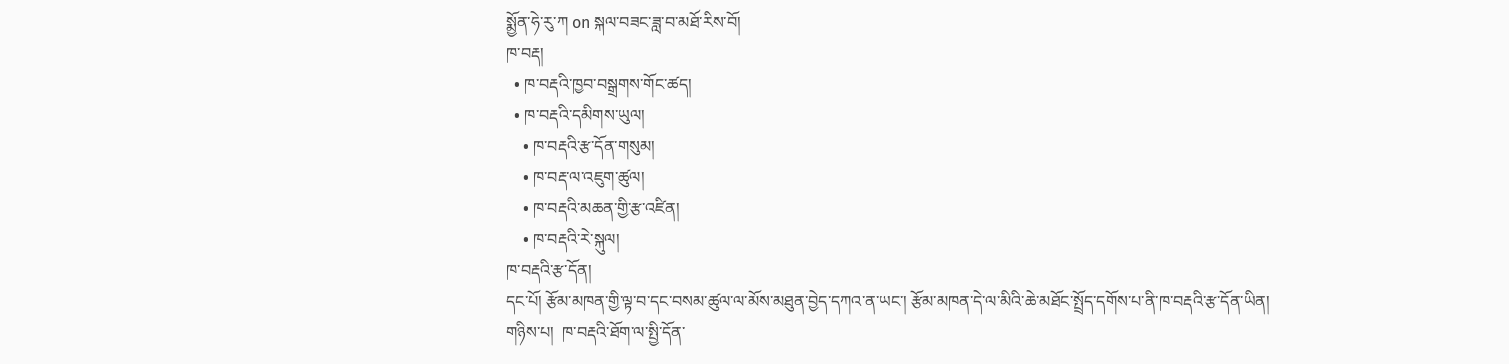སྨྱོན་ཧེ་རུ་ཀ on སྐལ་བཟང་ཟླ་བ་མཐོ་རིས་བོ།
ཁ་བརྡ།
  • ཁ་བརྡའི་ཁྱབ་བསྒྲགས་གོང་ཚད།
  • ཁ་བརྡའི་དམིགས་ཡུལ།
    • ཁ་བརྡའི་རྩ་དོན་གསུམ།
    • ཁ་བརྡ་ལ་འཇུག་ཚུལ།
    • ཁ་བརྡའི་མཆན་གྱི་རྩ་འཛིན།
    • ཁ་བརྡའི་རེ་སྐུལ།
ཁ་བརྡའི་རྩ་དོན།
དང་པོ། རྩོམ་མཁན་གྱི་ལྟ་བ་དང་བསམ་ཚུལ་ལ་མོས་མཐུན་བྱེད་དཀའ་ན་ཡང་། རྩོམ་མཁན་དེ་ལ་མིའི་ཆེ་མཐོང་སྤྲོད་དགོས་པ་ནི་ཁ་བརྡའི་རྩ་དོན་ཡིན།
གཉིས་པ།  ཁ་བརྡའི་ཐོག་ལ་སྤྱི་དོན་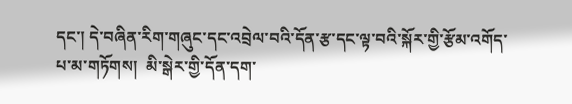དང་། དེ་བཞིན་རིག་གཞུང་དང་འབྲེལ་བའི་དོན་རྩ་དང་ལྟ་བའི་སྐོར་གྱི་རྩོམ་འགོད་པ་མ་གཏོགས།  མི་སྒེར་གྱི་དོན་དག་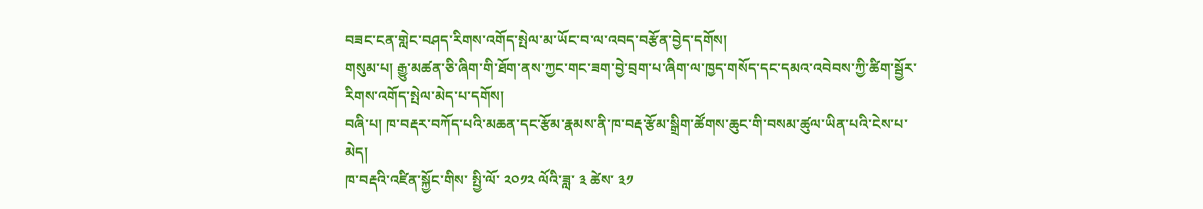བཟང་ངན་གླེང་བཤད་རིགས་འགོད་སྤེལ་མ་ཡོང་བ་ལ་འབད་བརྩོན་བྱེད་དགོས།
གསུམ་པ། རྒྱུ་མཚན་ཅི་ཞིག་གི་ཐོག་ནས་ཀྱང་གང་ཟག་བྱེ་བྲག་པ་ཞིག་ལ་ཁྱད་གསོད་དང་དམའ་འབེབས་ཀྱི་ཚིག་སྦྱོར་རིགས་འགོད་སྤེལ་མེད་པ་དགོས།
བཞི་པ། ཁ་བརྡར་བཀོད་པའི་མཆན་དང་རྩོམ་རྣམས་ནི་ཁ་བརྡ་རྩོམ་སྒྲིག་ཚོགས་ཆུང་གི་བསམ་ཚུལ་ཡིན་པའི་ངེས་པ་མེད།
ཁ་བརྡའི་འཛིན་སྐྱོང་གིས་ སྤྱི་ལོ་ ༢༠༡༢ ལོའི་ཟླ་ ༣ ཚེས་ ༣༡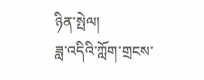ཉིན་སྤེལ།
ཟླ་འདིའི་ཀློག་གྲངས་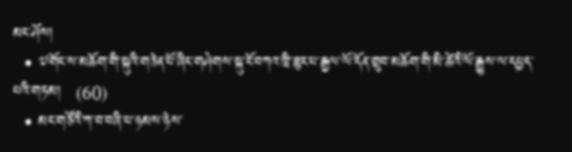མང་ཤོས།
  • ༧གོང་ས་མཆོག་གི་སྐུའི་གཅེན་པོ་ཞིང་གཤེགས་སྐུ་ངོ་བཀའ་ཁྲི་ཟུར་པ་རྒྱལ་ལོ་དོན་གྲུབ་མཆོག་གི་མི་ཚེའི་ལོ་རྒྱུས་ལ་དཔྱད་པའི་གཏམ།   (60)
  • མང་གཙོའི་ཀ་བ་བཞི་པ་ཉམས་ཉེས་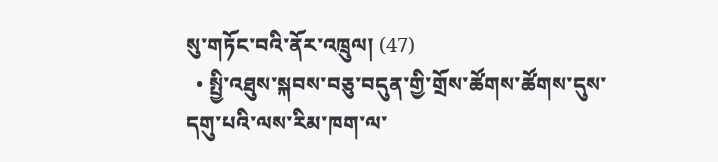སུ་གཏོང་བའི་ནོར་འཁྲུལ། (47)
  • སྤྱི་འཐུས་སྐབས་བཅུ་བདུན་གྱི་གྲོས་ཚོགས་ཚོགས་དུས་དགུ་པའི་ལས་རིམ་ཁག་ལ་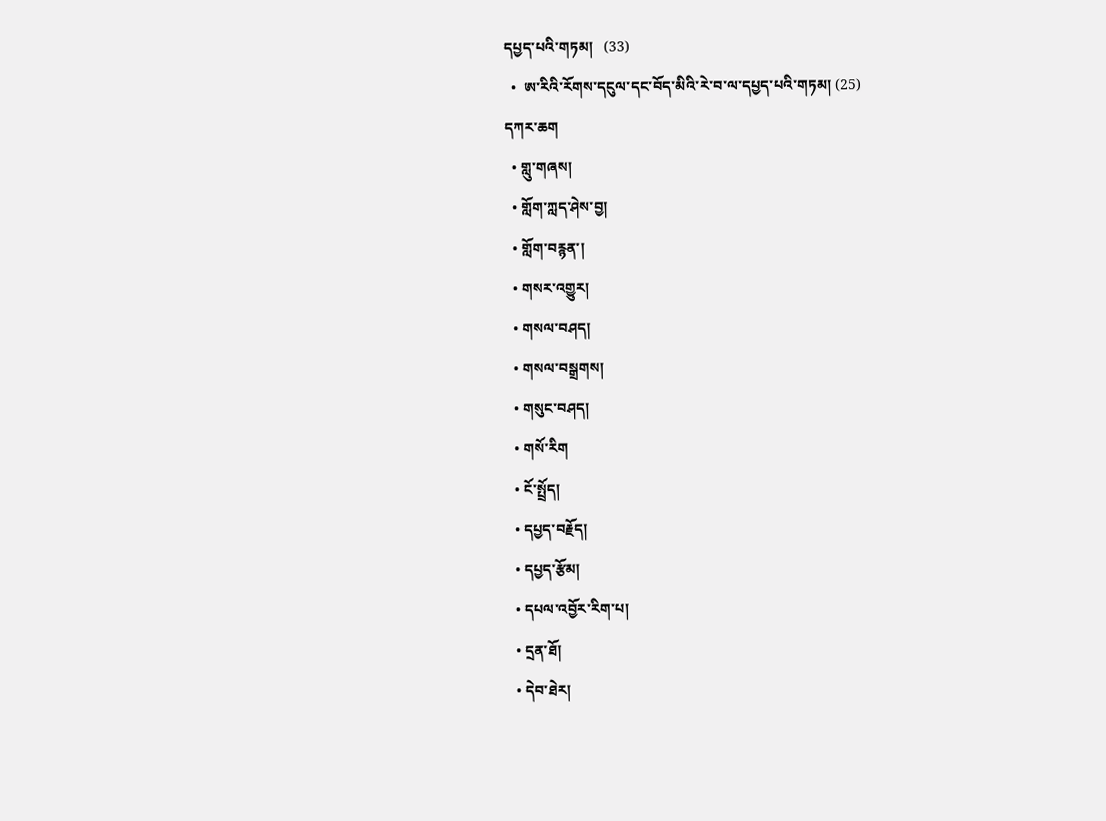དཔྱད་པའི་གཏམ།   (33)
  •  ཨ་རིའི་རོགས་དངུལ་དང་བོད་མིའི་རེ་བ་ལ་དཔྱད་པའི་གཏམ། (25)
དཀར་ཆག
  • གླུ་གཞས།
  • གློག་ཀླད་ཤེས་བྱ།
  • གློག་བརྙན་།
  • གསར་འགྱུར།
  • གསལ་བཤད།
  • གསལ་བསྒྲགས།
  • གསུང་བཤད།
  • གསོ་རིག
  • ངོ་སྤྲོད།
  • དཔྱད་བརྗོད།
  • དཔྱད་རྩོམ།
  • དཔལ་འབྱོར་རིག་པ།
  • དྲན་ཐོ།
  • དེབ་ཐེར།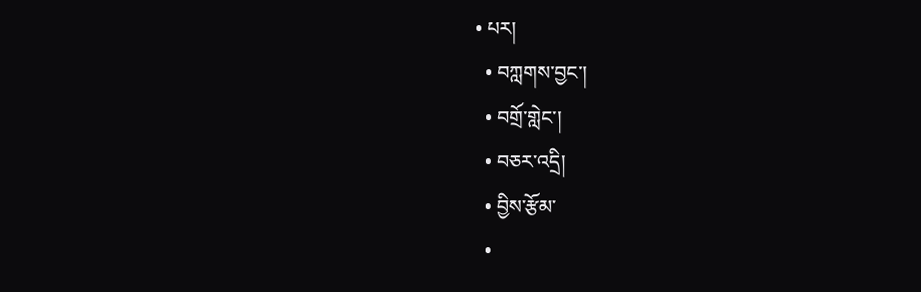• པར།
  • བཀླགས་བྱང་།
  • བགྲོ་གླེང་།
  • བཅར་འདྲི།
  • བྱིས་རྩོམ་
  •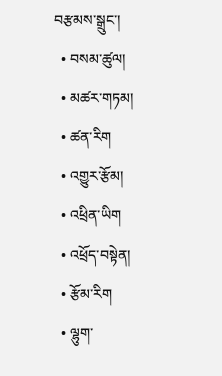བརྩམས་སྒྲུང་།
  • བསམ་ཚུལ།
  • མཚར་གཏམ།
  • ཚན་རིག
  • འགྱུར་རྩོམ།
  • འཕྲིན་ཡིག
  • འཕྲོད་བསྟེན།
  • རྩོམ་རིག
  • ལྷུག་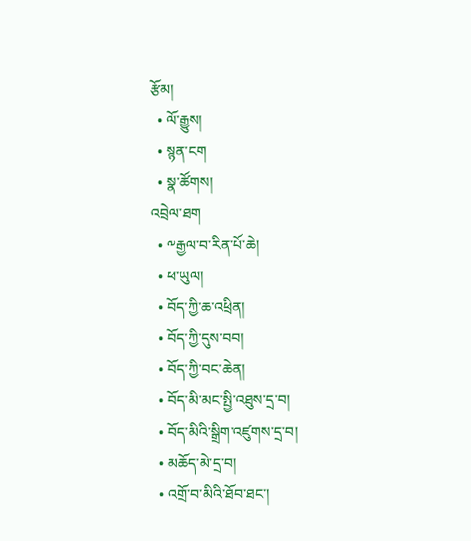རྩོམ།
  • ལོ་རྒྱུས།
  • སྙན་ངག
  • སྣ་ཚོགས།
འབྲེལ་ཐག
  • ༸རྒྱལ་བ་རིན་པོ་ཆེ།
  • ཕ་ཡུལ།
  • བོད་ཀྱི་ཆ་འཕྲིན།
  • བོད་ཀྱི་དུས་བབ།
  • བོད་ཀྱི་བང་ཆེན།
  • བོད་མི་མང་སྤྱི་འཐུས་དྲ་བ།
  • བོད་མིའི་སྒྲིག་འཛུགས་དྲ་བ།
  • མཆོད་མེ་དྲ་བ།
  • འགྲོ་བ་མིའི་ཐོབ་ཐང་།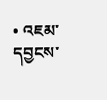• འཇམ་དབྱངས་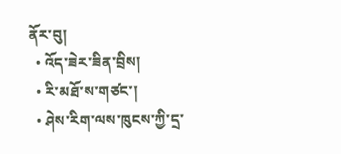ནོར་བུ།
  • འོད་ཟེར་ཟིན་བྲིས།
  • རི་མཐོ་ས་གཙང་།
  • ཤེས་རིག་ལས་ཁུངས་ཀྱི་དྲ་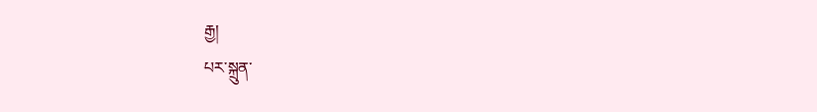རྒྱ།
པར་སྐྲུན་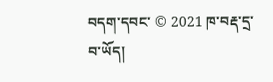བདག་དབང་ © 2021 ཁ་བརྡ་དྲ་བ་ཡོད།